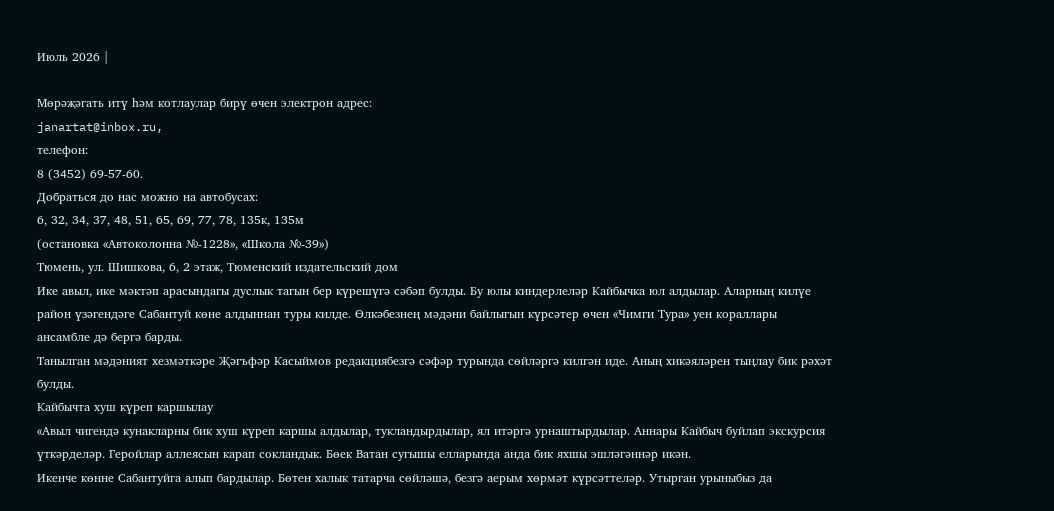Июль 2026 |

Мөрәҗәгать итү һәм котлаулар бирү өчен электрон адрес:
janartat@inbox.ru,
телефон:
8 (3452) 69-57-60.
Добраться до нас можно на автобусах:
6, 32, 34, 37, 48, 51, 65, 69, 77, 78, 135к, 135м
(остановка «Автоколонна №-1228», «Школа №-39»)
Тюмень, ул. Шишкова, 6, 2 этаж, Тюменский издательский дом
Ике авыл, ике мәктәп арасындагы дуслык тагын бер күрешүгә сәбәп булды. Бу юлы киндерлеләр Кайбычка юл алдылар. Аларның килүе район үзәгендәге Сабантуй көне алдыннан туры килде. Өлкәбезнең мәдәни байлыгын күрсәтер өчен «Чимги Тура» уен кораллары ансамбле дә бергә барды.
Танылган мәдәният хезмәткәре Җәгъфәр Касыймов редакциябезгә сәфәр турында сөйләргә килгән иде. Аның хикәяләрен тыңлау бик рәхәт булды.
Кайбычта хуш күреп каршылау
«Авыл чигендә кунакларны бик хуш күреп каршы алдылар, тукландырдылар, ял итәргә урнаштырдылар. Аннары Кайбыч буйлап экскурсия үткәрделәр. Геройлар аллеясын карап сокландык. Бөек Ватан сугышы елларында анда бик яхшы эшләгәннәр икән.
Икенче көнне Сабантуйга алып бардылар. Бөтен халык татарча сөйләшә, безгә аерым хөрмәт күрсәттеләр. Утырган урыныбыз да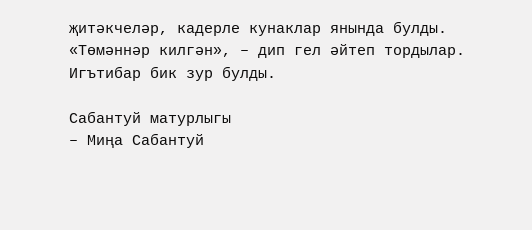җитәкчеләр, кадерле кунаклар янында булды. «Төмәннәр килгән», – дип гел әйтеп тордылар. Игътибар бик зур булды.

Сабантуй матурлыгы
– Миңа Сабантуй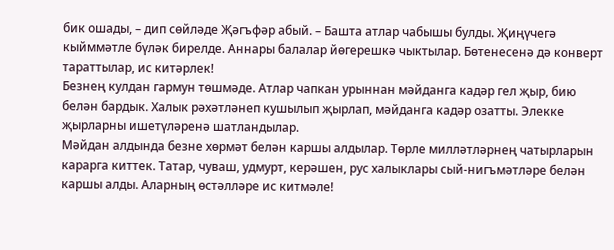бик ошады, – дип сөйләде Җәгъфәр абый. – Башта атлар чабышы булды. Җиңүчегә кыйммәтле бүләк бирелде. Аннары балалар йөгерешкә чыктылар. Бөтенесенә дә конверт тараттылар, ис китәрлек!
Безнең кулдан гармун төшмәде. Атлар чапкан урыннан мәйданга кадәр гел җыр, бию белән бардык. Халык рәхәтләнеп кушылып җырлап, мәйданга кадәр озатты. Элекке җырларны ишетүләренә шатландылар.
Мәйдан алдында безне хөрмәт белән каршы алдылар. Төрле милләтләрнең чатырларын карарга киттек. Татар, чуваш, удмурт, керәшен, рус халыклары сый-нигъмәтләре белән каршы алды. Аларның өстәлләре ис китмәле!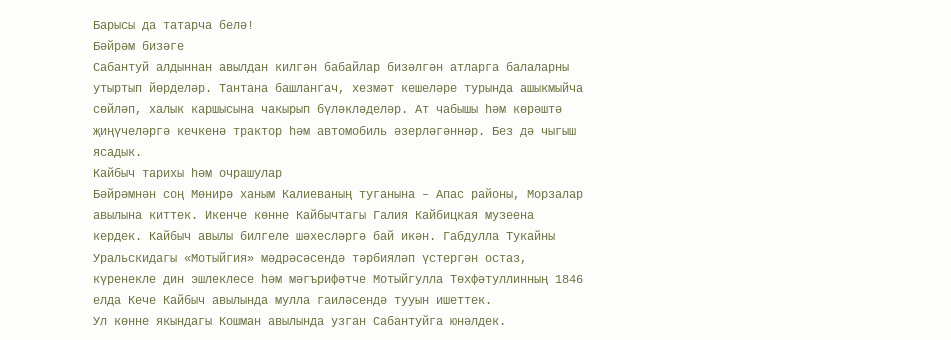Барысы да татарча белә!
Бәйрәм бизәге
Сабантуй алдыннан авылдан килгән бабайлар бизәлгән атларга балаларны утыртып йөрделәр. Тантана башлангач, хезмәт кешеләре турында ашыкмыйча сөйләп, халык каршысына чакырып бүләкләделәр. Ат чабышы һәм көрәштә җиңүчеләргә кечкенә трактор һәм автомобиль әзерләгәннәр. Без дә чыгыш ясадык.
Кайбыч тарихы һәм очрашулар
Бәйрәмнән соң Мөнирә ханым Калиеваның туганына – Апас районы, Морзалар авылына киттек. Икенче көнне Кайбычтагы Галия Кайбицкая музеена кердек. Кайбыч авылы билгеле шәхесләргә бай икән. Габдулла Тукайны Уральскидагы «Мотыйгия» мәдрәсәсендә тәрбияләп үстергән остаз, күренекле дин эшлеклесе һәм мәгърифәтче Мотыйгулла Төхфәтуллинның 1846 елда Кече Кайбыч авылында мулла гаиләсендә тууын ишеттек.
Ул көнне якындагы Кошман авылында узган Сабантуйга юнәлдек.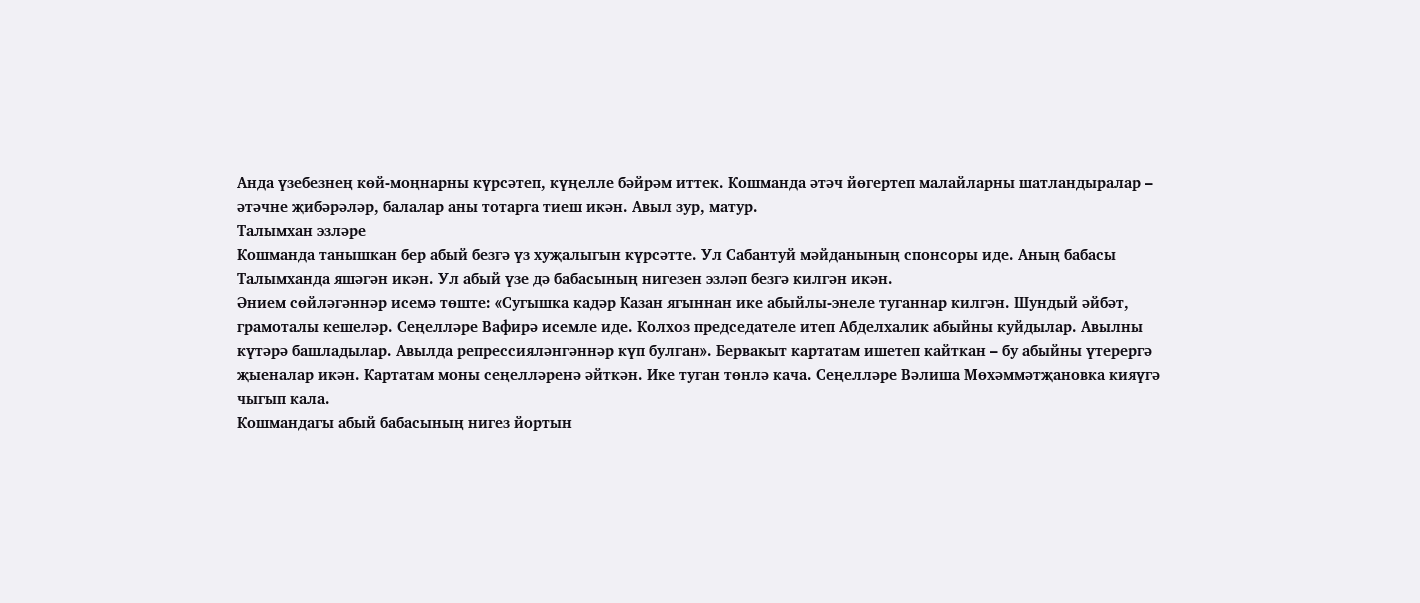Анда үзебезнең көй-моңнарны күрсәтеп, күңелле бәйрәм иттек. Кошманда әтәч йөгертеп малайларны шатландыралар – әтәчне җибәрәләр, балалар аны тотарга тиеш икән. Авыл зур, матур.
Талымхан эзләре
Кошманда танышкан бер абый безгә үз хуҗалыгын күрсәтте. Ул Сабантуй мәйданының спонсоры иде. Аның бабасы Талымханда яшәгән икән. Ул абый үзе дә бабасының нигезен эзләп безгә килгән икән.
Әнием сөйләгәннәр исемә төште: «Сугышка кадәр Казан ягыннан ике абыйлы-энеле туганнар килгән. Шундый әйбәт, грамоталы кешеләр. Сеңелләре Вафирә исемле иде. Колхоз председателе итеп Абделхалик абыйны куйдылар. Авылны күтәрә башладылар. Авылда репрессияләнгәннәр күп булган». Бервакыт картатам ишетеп кайткан – бу абыйны үтерергә җыеналар икән. Картатам моны сеңелләренә әйткән. Ике туган төнлә кача. Сеңелләре Вәлиша Мөхәммәтҗановка кияүгә чыгып кала.
Кошмандагы абый бабасының нигез йортын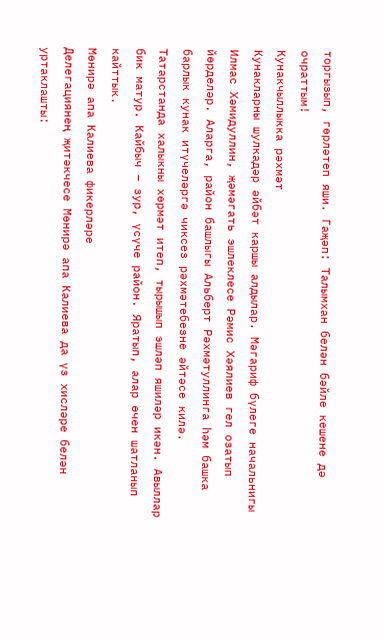торгызып, гөрләтеп яши. Гаҗәп: Талымхан белән бәйле кешене дә очраттым!
Кунакчыллыкка рәхмәт
Кунакларны шулкадәр әйбәт каршы алдылар. Мәгариф бүлеге начальнигы Илмас Хәмидуллин, җәмәгать эшлеклесе Рәмис Хәялиев гел озатып йөрделәр. Аларга, район башлыгы Альберт Рәхмәтуллинга һәм башка барлык кунак итүчеләргә чиксез рәхмәтебезне әйтәсе килә.
Татарстанда халыкны хөрмәт итеп, тырышып эшләп яшиләр икән. Авыллар бик матур. Кайбыч – зур, үсүче район. Яратып, алар өчен шатланып кайттык.
Мөнирә апа Калиева фикерләре
Делегациянең җитәкчесе Мөнирә апа Калиева да үз хисләре белән уртаклашты: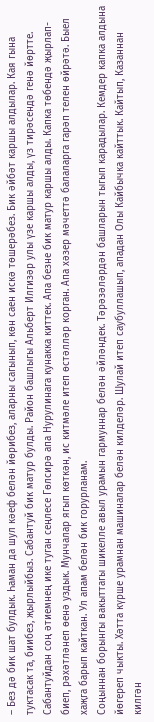– Без дә бик шат булдык. Һаман да шул кәеф белән йөрибез, аларны сагынып, көн саен искә төшерәбез. Бик әйбәт каршы алдылар. Кая гына туктасак та, биибез, җырлыйбыз. Сабантуй бик матур булды. Район башлыгы Альберт Илгизәр улы үзе каршы алды, үз тирәсендә генә йөртте.
Сабантуйдан соң әтиемнең ике туган сеңлесе Гөлсирә апа Нурулинага кунакка киттек. Апа безне бик матур каршы алды. Капка төбендә җырлап-биеп, рәхәтләнеп өенә уздык. Мунчалар ягып көткән, ис китмәле итеп өстәлләр корган. Апа хәзер мәчеттә балаларга гарәп телен өйрәтә. Быел хаҗга барып кайткан. Ул апам белән бик горурланам.
Соңыннан борынгы вакыттагы шикелле авыл урамын гармуннар белән әйләндек. Тәрәзәләрдән башларын тыгып карадылар. Кемдер капка алдына йөгереп чыкты. Хәтта күрше урамнан машиналар белән килделәр. Шулай итеп саубуллашып, ападан Олы Кайбычка кайттык. Кайтып, Казаннан килгән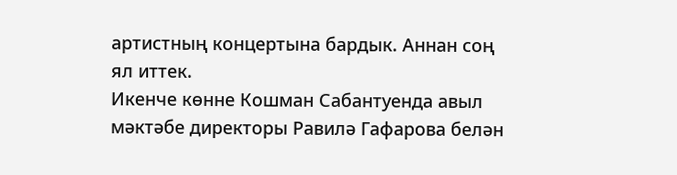артистның концертына бардык. Аннан соң ял иттек.
Икенче көнне Кошман Сабантуенда авыл мәктәбе директоры Равилә Гафарова белән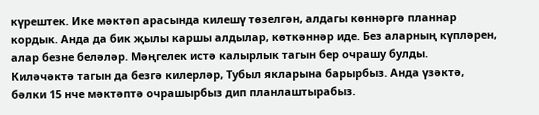күрештек. Ике мәктәп арасында килешү төзелгән, алдагы көннәргә планнар кордык. Анда да бик җылы каршы алдылар, көткәннәр иде. Без аларның күпләрен, алар безне беләләр. Мәңгелек истә калырлык тагын бер очрашу булды.
Киләчәктә тагын да безгә килерләр, Тубыл якларына барырбыз. Анда үзәктә, бәлки 15 нче мәктәптә очрашырбыз дип планлаштырабыз.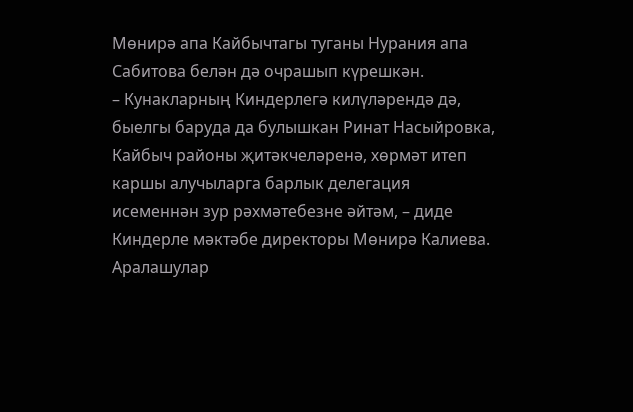Мөнирә апа Кайбычтагы туганы Нурания апа Сабитова белән дә очрашып күрешкән.
– Кунакларның Киндерлегә килүләрендә дә, быелгы баруда да булышкан Ринат Насыйровка, Кайбыч районы җитәкчеләренә, хөрмәт итеп каршы алучыларга барлык делегация исеменнән зур рәхмәтебезне әйтәм, – диде Киндерле мәктәбе директоры Мөнирә Калиева.
Аралашулар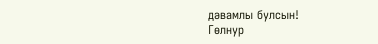дәвамлы булсын!
Гөлнур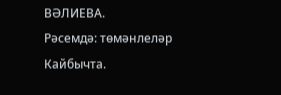ВӘЛИЕВА.
Рәсемдә: төмәнлеләр Кайбычта.